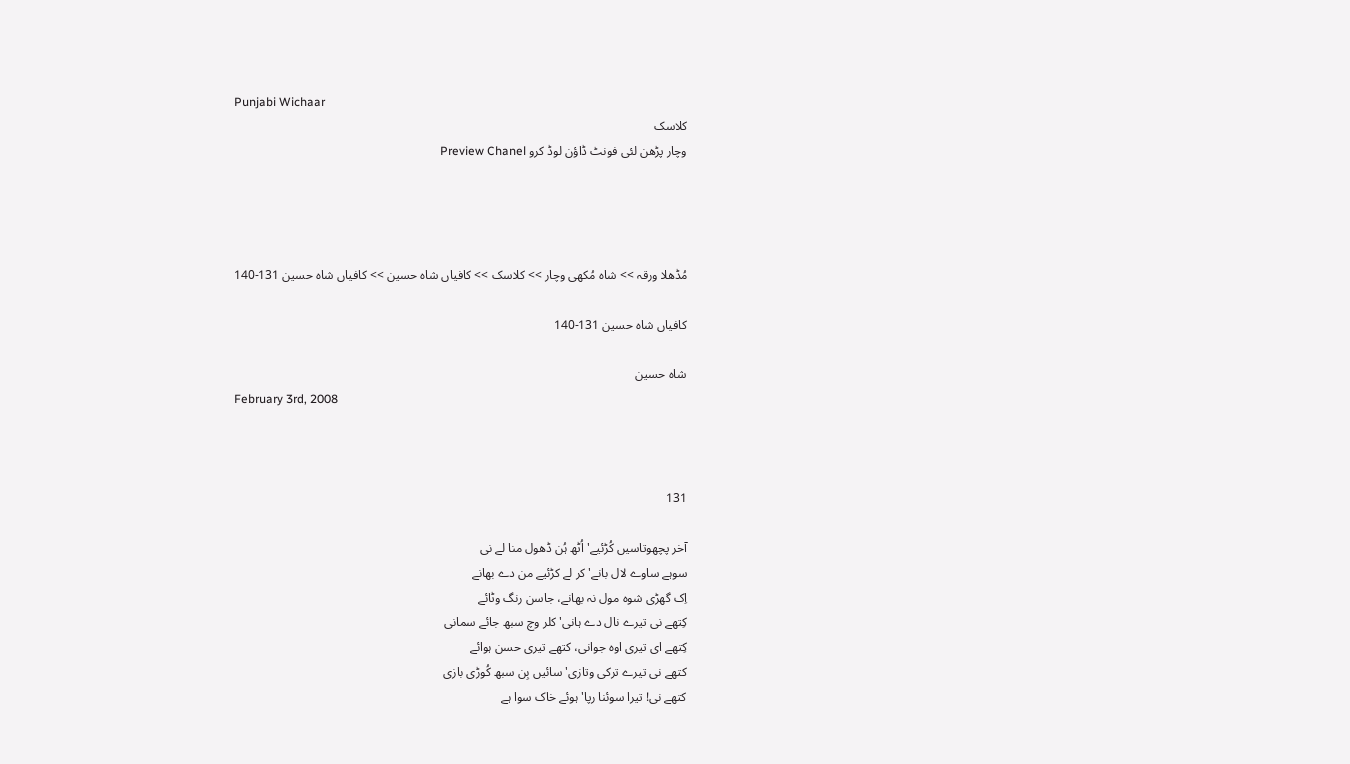Punjabi Wichaar
کلاسک
وچار پڑھن لئی فونٹ ڈاؤن لوڈ کرو Preview Chanel




مُڈھلا ورقہ >> شاہ مُکھی وچار >> کلاسک >> کافیاں شاہ حسین >> کافیاں شاہ حسین 131-140

کافیاں شاہ حسین 131-140

شاہ حسین
February 3rd, 2008



131

آخر پچھوتاسیں کُڑئیے' اُٹھ ہُن ڈھول منا لے نی
سوہے ساوے لال بانے' کر لے کڑئیے من دے بھانے
اِک گھڑی شوہ مول نہ بھانے، جاسن رنگ وٹائے
کِتھے نی تیرے نال دے ہانی' کلر وچ سبھ جائے سمانی
کِتھے ای تیری اوہ جوانی، کتھے تیری حسن ہوائے
کتھے نی تیرے ترکی وتازی' سائیں بِن سبھ کُوڑی بازی
کتھے نی! تیرا سوئنا رپا' ہوئے خاک سوا ہے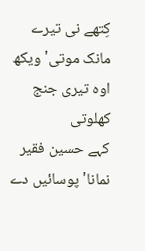کِتھے نی تیرے مانک موتی' ویکھ اوہ تیری جنج کھلوتی
کہے حسین فقیر نمانا' پوسائیں دے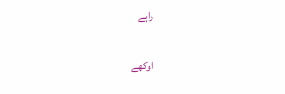راہے

اوکھے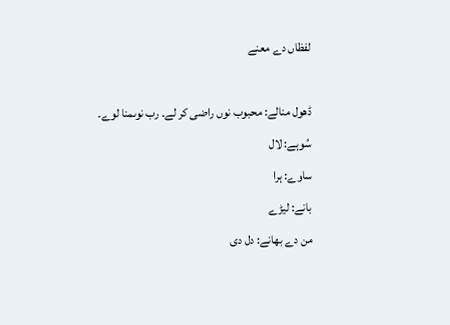لفظاں دے معنے

ڈھول منالے: محبوب نوں راضی کر لے۔ رب نوںمنا لوے۔
سُوہے: لال
ساوے: ہرا
بانے: لیڑے
من دے بھانے: دل دی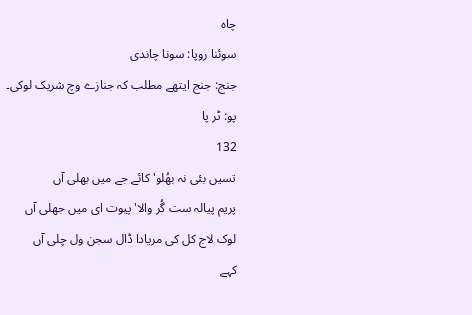چاہ
سوئنا روپا: سونا چاندی
جنج: جنج ایتھے مطلب کہ جنازے وچ شریک لوکی۔
پو: ٹر پا
132
تسیں بئی نہ بھُلو' کائے جے میں بھلی آں
پریم پیالہ ست گُر والا' پیوت ای میں جھلی آں
لوک لاج کل کی مریادا ڈال سجن ول چلی آں
کہے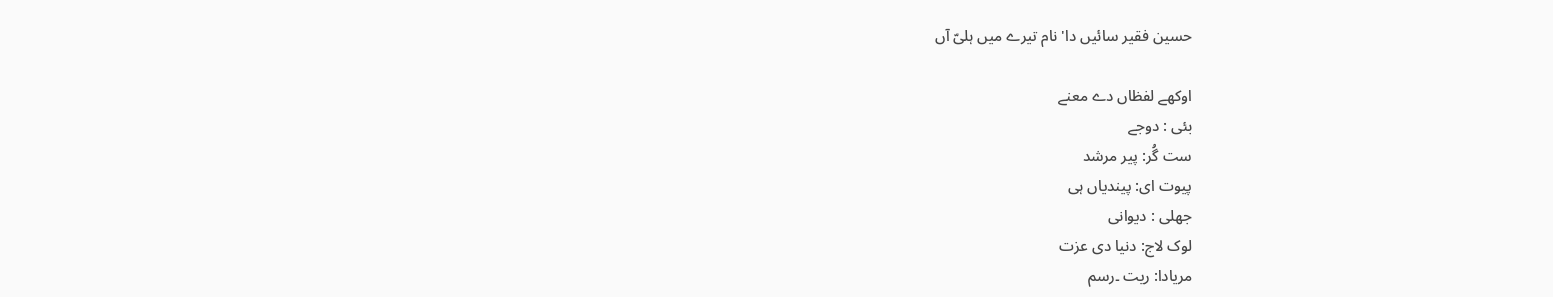حسین فقیر سائیں دا' نام تیرے میں ہلیّ آں

اوکھے لفظاں دے معنے
بئی : دوجے
ست گُر: پیر مرشد
پیوت ای: پیندیاں ہی
جھلی : دیوانی
لوک لاج: دنیا دی عزت
مریادا: ریت ۔رسم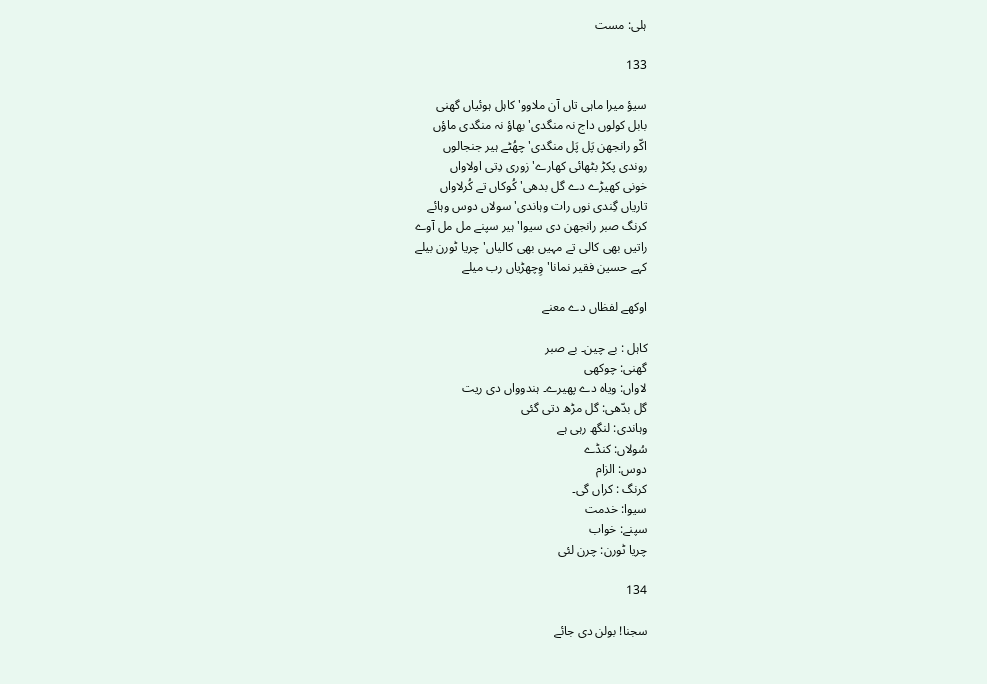ہلی: مست

133

سیؤ میرا ماہی تاں آن ملاوو' کاہل ہوئیاں گھنی
بابل کولوں داج نہ منگدی' بھاؤ نہ منگدی ماؤں
اکّو رانجھن پَل پَل منگدی' چھُٹے ہیر جنجالوں
روندی پکڑ بٹھائی کھارے' زوری دِتی اولاواں
خونی کھیڑے دے گل بدھی' کُوکاں تے کُرلاواں
تاریاں گِندی نوں رات وہاندی' سولاں دوس وہائے
کرنگ صبر رانجھن دی سیوا' ہیر سپنے مل مل آوے
راتیں بھی کالی تے مہیں بھی کالیاں' چریا ٹورن بیلے
کہے حسین فقیر نمانا' وِچھڑیاں رب میلے

اوکھے لفظاں دے معنے

کاہل : بے چین۔ بے صبر
گھنی: چوکھی
لاواں: ویاہ دے پھیرے۔ ہندوواں دی ریت
گل بدّھی: گل مڑھ دتی گئی
وہاندی: لنگھ رہی ہے
سُولاں: کنڈے
دوس: الزام
کرنگ : کراں گی۔
سیوا: خدمت
سپنے: خواب
چریا ٹورن: چرن لئی

134

سجنا! بولن دی جائے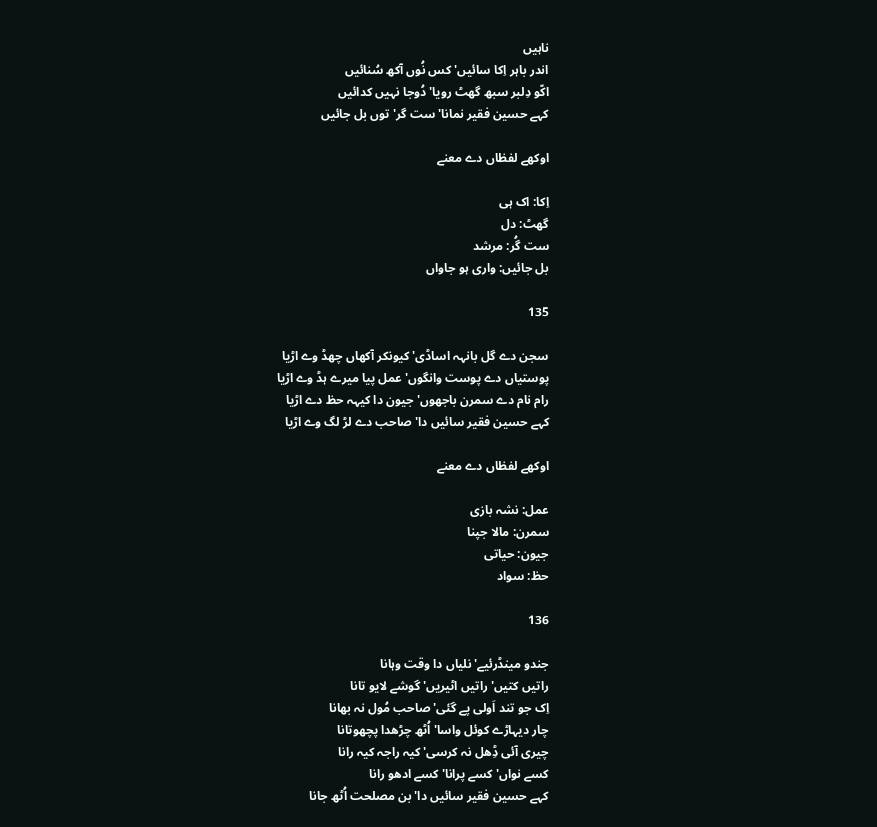ناہیں
اندر باہر اِکا سائیں' کس نُوں آکھ سُنائیں
اکّو دِلبر سبھ گھٹ رویا' دُوجا نہیں کدائیں
کہے حسین فقیر نمانا' ست گر' توں بل جائیں

اوکھے لفظاں دے معنے

اِکا: اک ہی
گھٹ: دل
ست گُر: مرشد
بل جائیں: واری ہو جاواں

135

سجن دے گل بانہہ اساڈی' کیونکر آکھاں چھڈ وے اڑیا
پوستیاں دے پوست وانگوں' عمل پیا میرے ہڈ وے اڑیا
رام نام دے سمرن باجھوں' جیون دا کیہہ حظ دے اڑیا
کہے حسین فقیر سائیں دا' صاحب دے لڑ لگ وے اڑیا

اوکھے لفظاں دے معنے

عمل: نشہ بازی
سمرن: مالا جپنا
جیون: حیاتی
حظ: سواد

136

جندو مینڈرئیے' نلیاں دا وقت وہانا
راتیں کتیں' راتیں اٹیریں' گوشے لایو تانا
اِک جو تند اَولی پے گئی' صاحب مُول نہ بھانا
چار دیہاڑے کوئل واسا' اُٹھ چڑھدا پچھوتانا
چیری آئی ڈِھل نہ کرسی' کیہ راجہ کیہ رانا
کسے نواں' کسے پرانا' کسے ادھو رانا
کہے حسین فقیر سائیں دا' بن مصلحت اُٹھ جانا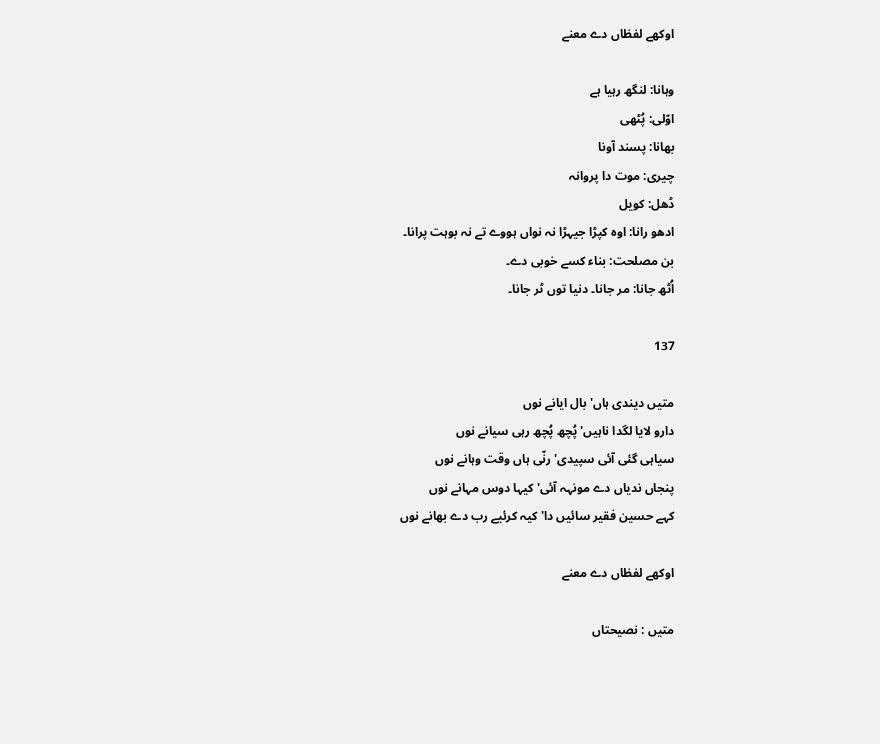اوکھے لفظاں دے معنے

وہانا: لنگھ رہیا ہے
اوّلی: پُٹھی
بھانا: پسند آونا
چیری: موت دا پروانہ
ڈھل: کویل
ادھو رانا: اوہ کپڑا جیہڑا نہ نواں ہووے تے نہ بوہت پرانا۔
بن مصلحت: بناء کسے خوبی دے۔
اُٹھ جانا: مر جانا۔ دنیا توں ٹر جانا۔

137

متیں دیندی ہاں' بال ایانے نوں
دارو لایا لگدا ناہیں' پُچھ پُچھ رہی سیانے نوں
سیاہی گئی آئی سپیدی' رنّی ہاں وقت وہانے نوں
پنجاں ندیاں دے مونہہ آئی' کیہا دوس مہانے نوں
کہے حسین فقیر سائیں دا' کیہ کرئیے رب دے بھانے نوں

اوکھے لفظاں دے معنے

متیں : نصیحتاں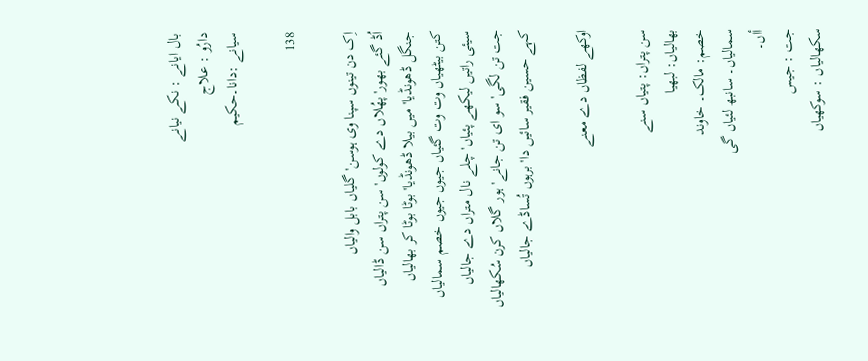بال ایانے : نکے نیانے
دارُو : علاج
سیانے :دانا۔حکیم

138

اِک دن تینوں سپنا وی ہوسن' گلیاں بابل والیاں
اُڈ گئے بھور' پھُلاں دے کولوں' سن پتراں سن ڈالیاں
جنگل ڈھونڈیا' میں بیلا ڈھونڈیا' بوٹا بوٹا کر بھالیاں
کتن بیٹھیاں وت وت گئیاں جیوں جیوں خصم سمالیاں
سیئی راتیں لیکھے پئیاں' چلے نال متراں دے جالیاں
جت تن لگی' سو ای تن جانے' ہور گلاں کرن سُکھالیاں
کہے حسین فقیر سائیں دا' برہوں تُساڈے جالیاں

اوکھے لفظاں دے معنے

سن پتراں: پتیاں سنے
بھالیاں: لبھیا
خصم: مالک۔ خاوند
سمالیاں۔ سانبھ لئیاں گی
أاں۔
جت : جیس
سکھالیاں : سوکھیاں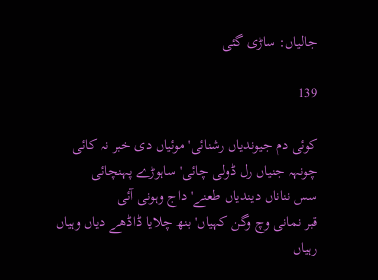جالیاں: ساڑی گئی

139

کوئی دم جیوندیاں رشنائی' موئیاں دی خبر نہ کائی
چونہہ جنیاں رل ڈولی چائی' ساہوڑے پہنچائی
سس نناناں دیندیاں طعنے' داج وہونی آئی
قبر نمانی وچ وگن کہیاں' بنھ چلایا ڈاڈھے دیاں وہیاں
رہیاں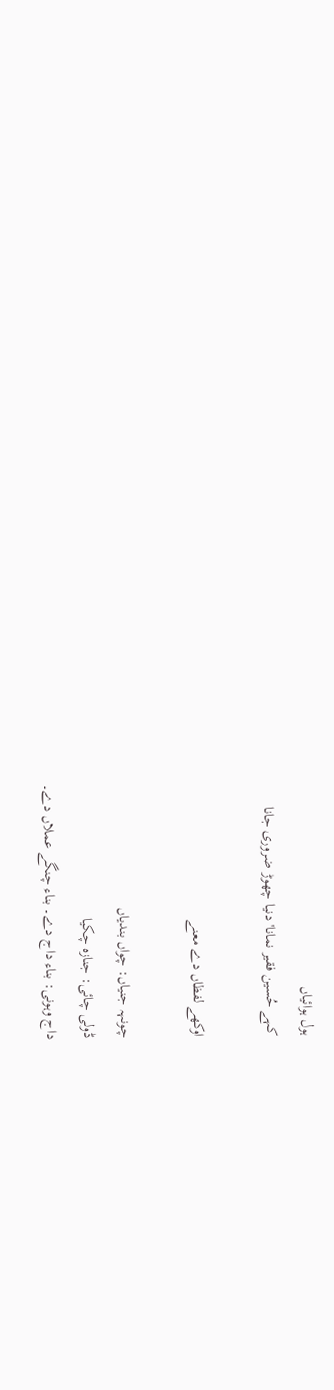ہول ہوائیاں
کہے حُسین فقیر نمانا' دنیا چھوڑ ضروری جانا

اوکھے لفظاں دے معنے

چونہہ جنیاں: چواں بندیاں
ڈولی چائی: جنازہ چکیا
داج وہونی: بناء داج دے۔ بناء چنگے عملاں دے۔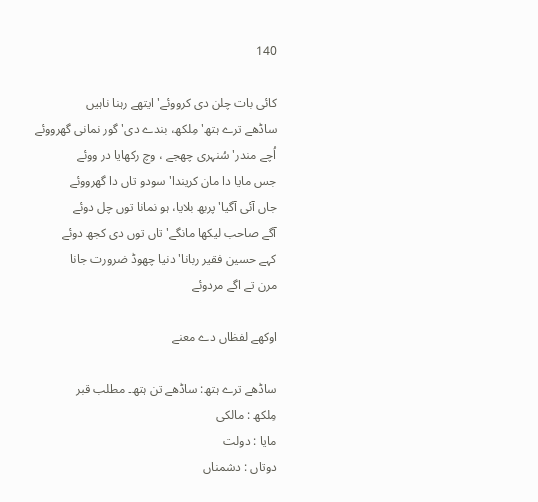140

کائی بات چلن دی کرووئے' ایتھے رہنا ناہیں
ساڈھے ترے ہتھ' مِلکھ، بندے دی' گور نمانی گھرووئے
اُچے مندر' سُنہری چھجے ، وچ رکھایا در ووئے
جس مایا دا مان کریندا' سودو تاں دا گھرووئے
جاں آئی آگیا'پربھ بلایا، ہو نمانا توں چل دوئے
آگے صاحب لیکھا مانگے' تاں توں دی کجھ دوئے
کہے حسین فقیر ربانا' دنیا چھوڈ ضرورت جانا
مرن تے اگے مردوئے

اوکھے لفظاں دے معنے

ساڈھے ترے ہتھ: ساڈھے تن ہتھ۔ مطلب قبر
مِلکھ : مالکی
مایا : دولت
دوتاں : دشمناں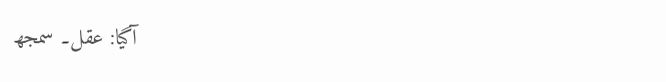آگیا: عقل۔ سمجھ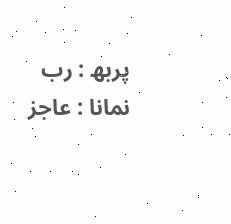پربھ : رب
نمانا : عاجز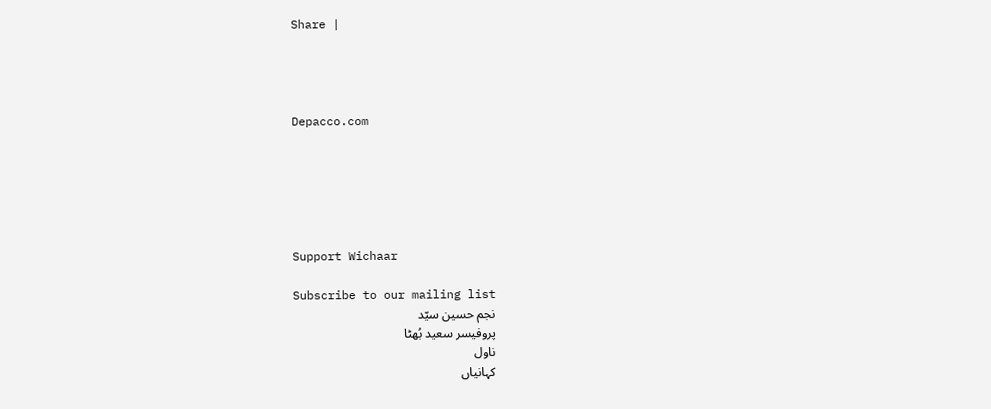Share |




Depacco.com






Support Wichaar

Subscribe to our mailing list
نجم حسین سیّد
پروفیسر سعید بُھٹا
ناول
کہانیاں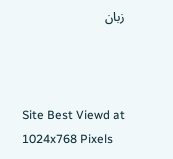زبان



Site Best Viewd at 1024x768 Pixels